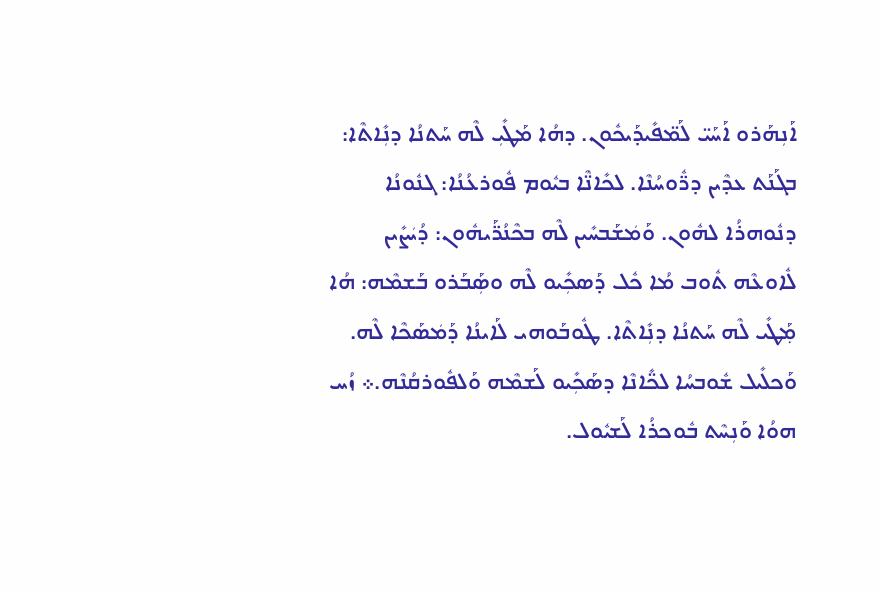ܐܰܢܼܗܰܪܘ ܐܰܚܰܝ̈ ܠܰܡ̈ܦܺܝܕܰܝܟܽܘܢ. ܕܗܳܐ ܡܰܛܺܝܼ ܠܶܗ ܚܰܬܢܳܐ ܕܢܼܺܐܬܶܐ: ܒܓܰܢܰܬ ܥܕܶܝܢ ܕܪ̈ܽܘܚܳܢܶܐ. ܠܟܺܐܢ̈ܶܐ ܒܝܽܘܡ ܦܽܘܪܥܳܢܳܐ: ܓܢܽܘܢܳܐ ܕܢܽܘܗܪܳܐ ܠܗܽܘܢ. ܘܰܡܿܫܰܒܚܺܝܢ ܠܶܗ ܒܟܶܢܳܪ̈ܰܝܗܽܘܢ: ܕܳܝܿܨܺܝܢ ܠܽܐܘܥܶܗ ܬܽܘܒ ܡܳܐ ܟܽܠ ܕܰܣܟܼܺܝܘ ܠܶܗ ܘܣܼܰܒܰܪܘ ܒܰܫܡܶܗ: ܗܳܐ ܡ݂ܰܛܺܝ ܠܶܗ ܚܰܬܢܳܐ ܕܢܼܺܐܬܶܐ. ܛܽܘܒܰܘܗܝ ܠܰܐܝܢܳܐ ܕܰܡܿܣܰܟܶܐ ܠܶܗ. ܘܰܟܠܺܝܠ ܫܽܘܒܚܳܐ ܠܟ̈ܺܐܢܶܐ ܕܣܰܟܼܺܝܘ ܠܰܫܡܶܗ ܘܰܠܦܽܘܪܩܳܢܶܗ.܀ ܙܳܚ ܗܘܳܐ ܘܰܢܼܚܶܬ ܒܽܘܟܪܳܐ ܠܰܫܝܽܘܠ.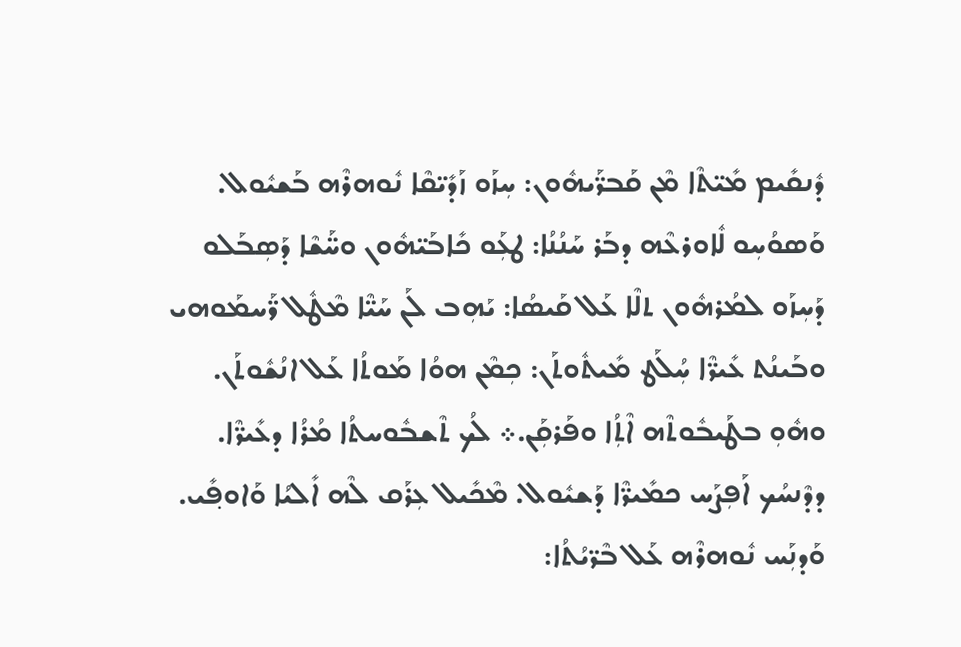ܕܽܢܩܺܝܡ ܡܺܝ̈ܬܶܐ ܡܶܢ ܩܰܒܪ̈ܰܝܗܽܘܢ: ܚܼܙܰܘ ܙܰܕܺܝ̈ܩܶܐ ܢܽܘܗܪܶܗ ܒܰܫܝܽܘܠ. ܘܰܣܘܳܚܼܘ ܠܽܐܘܪܥܶܗ ܕܒܰܪ ܚܰܢܳܢܳܐ: ܛܥܼܰܘ ܟܺܐܒܰܝ̈ܗܽܘܢ ܘܚ̈ܰܫܶܐ ܕܰܣܼܒܰܠܘ ܕܰܚܼܙܰܘ ܠܡܳܪܗܽܘܢ ܬܠܶܐ ܥܰܠ ܩܰܝܣܳܐ: ܝܰܗܼܒ ܠܰܢ ܚܰܝ̈ܶܐ ܡܶܛܽܠ ܪ̈ܰܚܡܰܘܗܝ ܘܒܰܝܢܳܬ ܥܺܝܪ̈ܶܐ ܚܼܳܠܰܛ ܡܺܝܬܽܘܬܰܢ: ܟܼܡܶܢ ܗܘܳܐ ܡܰܘܬܳܐ ܥܰܠ ܐܢܳܫܽܘܬܰܢ. ܘܗܽܘܼ ܒܛܰܝܒܽܘܬܶܗ ܐܶܬܼܳܐ ܘܦܰܪܩܼܰܢ.܀ ܠܳܟ ܬܶܫܒܽܘܚܬܳܐ ܡܳܪܳܐ ܕܥܺܝܪ̈ܶܐ. ܕܕܶܢܚܳܟ ܐܰܦܼܨܰܚ ܟܡܺܝܪ̈ܶܐ ܕܰܫܝܽܘܠ. ܡܶܟܺܝܠ ܥܼܪܰܩ ܠܶܗ ܐܺܠܝܳܐ ܘܰܐܘܦ݂ܺܝ. ܘܰܕܢܼܰܚ ܢܽܘܗܪܶܗ ܥܰܠ ܒܶܪ̈ܝܳܬܳܐ: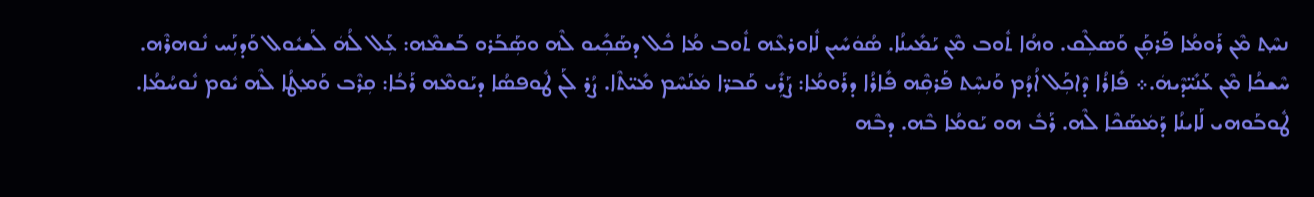ܢܚ݂ܶܬ ܡܶܢ ܪܰܘܡܳܐ ܦܰܪܩܼܰܢ ܘܰܣܠܼܶܩ. ܘܗܳܐ ܬܽܘܒ ܡܶܢ ܝܰܡܺܝܢܳܐ. ܣܳܘܿܚܺܝܢ ܠܽܐܘܪܥܶܗ ܬܽܘܒ ܡܳܐ ܟܽܠ ܕܣܰܟܼܺܝܘ ܠܶܗ ܘܣܼܰܒܰܪܘ ܒܰܫܡܶܗ: ܥܼܰܠ ܠܳܗܿ ܠܰܫܝܽܘܠ ܘܰܕܢܼܰܚ ܢܽܘܗܪܶܗ. ܚܶܫܟܳܐ ܡܶܢ ܥܰܢܺܝ̈ܕܶܝܗܿ.܀ ܦܺܐܪܳܐ ܕܶܐܟܼܰܠ ܐܳܕܳܡ ܘܰܢܚܼܶܬ ܦܰܪܩܼܶܗ ܦܺܐܪܳܐ ܕܪܰܘܡܳܐ: ܨܰܪܼܺܝ ܩܰܒܪ̈ܐ ܡܿܢܰܚܶܡ ܡܺܝ̈ܬܶܐ. ܨܳܪ ܠܰܢ ܛܽܘܦܣܳܐ ܕܝܰܘܡܶܗ ܪܰܒܳܐ: ܩܼܪܶܒ ܘܰܡ݂ܛܳܐ ܠܶܗ ܝܽܘܡ ܢܽܘܚܳܡܳܐ. ܛܽܘܒܰܘܗܝ ܠܰܐܝܢܳܐ ܕܰܡܿܣܰܟܶܐ ܠܶܗ. ܪܰܒܽ ܗܘ ܝܰܘܡܳܐ ܒܶܗ. ܕܒܶܗ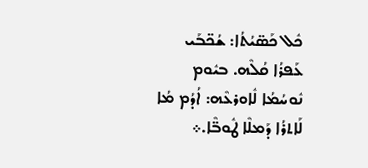ܟܽܠ ܟܰܣ̈ܝܳܬܳܐ: ܫܳܟ̈ܒܰܝ ܥܰܦܪܳܐ ܩܳܠܶܗ. ܒܝܽܘܡ ܢܽܘܚܳܡܳܐ ܠܽܐܘܪܥܶܗ: ܐܳܕܳܡ ܡܳܐ ܠܰܐܬܪܳܐ ܕܰܡܠܶܐ ܛܽܘܒ̈ܶܐ.܀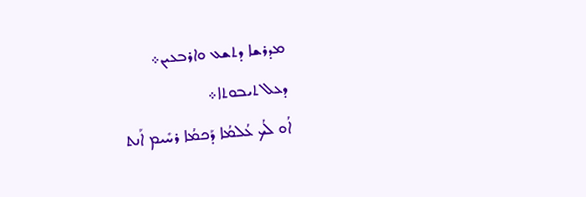ܡܕܪܫܐ ܕܬܫܥ ܘܐܪܒܥܝܢ܀
ܕܥܠ ܬܝܒܘܬܐ܀
ܐܳܘ ܠܳܟ ܥܳܠܡܳܐ ܕܰܟܡܳܐ ܪܚܺܝܡ ܐܰܢܬ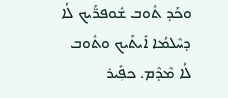ܘܟܰܕ ܬܽܘܒ ܫܽܘܦܪ̈ܰܝܟ ܠܳܐ ܕܚܶܠܡܳܐ ܐܺܝܬܰܝܟ ܘܬܽܘܒ ܠܳܐ ܡܶܕܶܡ. ܟܦܼܺܝܪ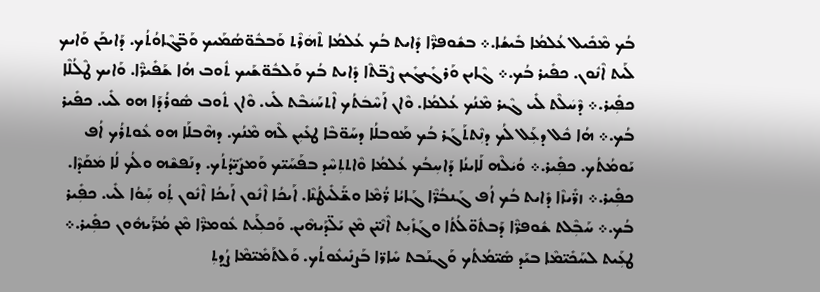ܒܳܟ ܡܶܟܺܝܠ ܥܳܠܡܳܐ ܒܺܝܫܳܐ.܀ ܒܫܽܘܦܪ̈ܶܐ ܕܺܐܝܬ ܒܳܟ ܥܳܠܡܳܐ ܬܶܗܿܪܶܬ ܘܰܒܒܽܘ̈ܣܳܡܰܝܟ ܘܰܒ̈ܓܶܐܘܳܬܳܟ. ܕܰܐܝܟܰܢ ܘܰܐܝܟ ܠܰܝܬ ܐܶܢܽܘܢ. ܟܦܺܝܪ ܒܳܟ.܀ ܓܶܐܝܢ ܘܰܪܓܺܝܓܺܝܢ ܨܶܒ̈ܬܶܐ ܕܺܐܝܬ ܒܳܟ ܘܰܠܒܽܘ̈ܫܰܝܟ ܬܽܘܒ ܗܳܐ ܫܰܦܺܝܪ̈ܶܐ. ܘܰܐܝܟ ܛܶܠܳܠܶܐ ܟܦܼܺܝܪ.܀ ܕܶܚܿܠܶܬ ܠܺܝ ܓܶܝܪ ܡܶܢܳܟ ܥܳܠܡܳܐ. ܘܶܐܢ ܐܰܚܶܒܿܬܳܟ ܐܶܬܚܰܝܿܒܶܬ ܠܺܝ. ܘܶܐܢ ܬܽܘܒ ܣܽܘܪܳܕܰܐ ܗܘ ܠܺܝ. ܟܦܺܝܪ ܒܳܟ.܀ ܗܳܐ ܟܽܠ ܕܥܼܰܠ ܠܳܟ ܕܢܼܶܬܬܰܓܰܪ ܒܳܟ ܡܰܘܒܠܳܐ ܕܚܰܘ̈ܒܶܐ ܛܥܺܝܼܢ ܠܶܗ ܡܶܢܳܟ. ܕܗܶܒܠܰܐ ܗܘ ܥܽܘܬܪܳܟ ܐܳܦ ܝܰܘܡܳܬܳܟ. ܟܦܼܺܝܪ.܀ ܘܳܝܿܠܶܗ ܠܰܐܝܢܳܐ ܕܰܐܚܼܒܳܟ ܥܳܠܡܳܐ ܘܶܐܬܬܼܚܶܕ ܒܦܰܚܰܝ̈ܟ ܘܰܡܨܺܝ̈ܕܳܬܳܟ. ܕܢܰܦܫܶܗ ܘܠܳܟ ܠܳܐ ܡܿܩܰܕܶܐ. ܟܦܼܺܝܪ.܀ ܙܪ̈ܺܝܙܶܐ ܕܺܐܝܬ ܒܳܟ ܐܳܦ ܓܰܢܒܳܪ̈ܶܐ ܓܰܐܝܳܐ ܪ̈ܳܡܶܐ ܘܫ̈ܰܠܺܝܛܳܢܶܐ. ܐܰܝܟܳܐ ܐܶܢܽܘܢ ܐܰܝܟܳܐ ܐܶܢܽܘܢ ܬܼܳܘ ܚܼܰܘܳܐ ܠܺܝ. ܟܦܼܺܝܪ ܒܳܟ.܀ ܚܰܒܼܶܠܬ ܫܽܘܦܪ̈ܶܐ ܕܰܒܬܽܘ̈ܠܳܬܳܐ ܘܓܰܙܺܝܼܬ ܐܶܢܶܝ̈ܢ ܡܶܢ ܝܰܠ̈ܕܰܝܗܶܝܢ. ܘܰܟܠܼܰܝܬ ܥܽܘܡܪ̈ܶܐ ܡܶܢ ܡܳܪ̈ܰܝܗܽܘܢ ܟܦܼܺܝܪ.܀ ܛܥܼܰܝܬ ܠܚܰܟܺܝ̈ܡܶܐ ܒܝܰܕ ܣܺܝ̈ܡܳܬܳܟ ܘܰܓܢܰܒܬ ܚܺܐܪ̈ܐ ܒܰܨܢܺܝܥܽܘܬܳܟ. ܘܰܠܬܰܡܺܝ̈ܡܶܐ ܨܳܕܬܼ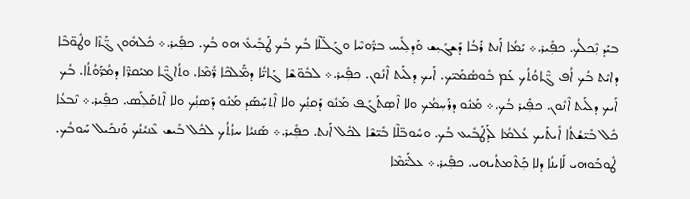ܒܝܰܕ ܢܼܶܟܠܳܟ. ܟܦܼܺܝܪ.܀ ܝܰܡܳܐ ܐܰܢܬ ܪܰܒܳܐ ܕܰܫܓܺܝܼܫ ܘܰܕܠܼܺܝܚ ܒܪ̈ܽܘܚܶܐ ܘܓܰܠ̈ܠܶܐ ܒܳܟ ܒܳܟ ܛܰܒܼܺܝܥܽ ܗܘ ܒܳܟ. ܟܦܼܺܝܪ.܀ ܟܽܠܗܽܘܢ ܓ̈ܰܙܶܐ ܘܛܽܘ̈ܒܶܐ ܕܐܝܺܬ ܒܳܟ ܐܳܦ ܓ̈ܶܐܘܳܬܳܟ ܥܰܡ ܒܽܘܣܳܡܰܝ̈ܟ. ܐܰܝܟ ܕܠܰܝܬ ܐܶܢܽܘܢ. ܟܦܼܺܝܪ.܀ ܠܒܽܘ̈ܫܶܐ ܓܰܐܝ̈ܳܐ ܕܡ̈ܰܠܟܶܐ ܪ̈ܳܡܶܐ. ܘܬܳܐܓ̈ܶܐ ܡܝܰܩܪ̈ܶܐ ܕܡܳܪ̈ܰܘܳܬܳܐ. ܒܳܟ ܐܰܝܟ ܕܠܰܝܬ ܐܶܢܽܘܢ. ܟܦܼܺܝܪ ܒܳܟ.܀ ܡܰܢܽܘ ܕܪܰܚܼܡܳܟ ܘܠܐ ܐܶܣܼܬܰܓܰܦ ܡܰܢܽܘ ܕܰܩܢܼܳܟ ܘܠܐ ܐܶܬܚܼܰܣܰܕ ܡܰܢܽܘ ܕܰܣܢܼܳܟ ܘܠܐ ܐܶܬܩܰܠܼܰܣ. ܟܦܼܺܝܪ.܀ ܢܶܒܥܳܐ ܟܽܠ ܒܺܝ̈ܫܳܬܳܐ ܐܺܝܬܰܝܟ ܥܳܠܡܳܐ ܠܰܕܛܰܒܺܝܥ ܒܳܟ. ܘܚܽܘܒ̈ܠܶܐ ܒܺܝ̈ܫܶܐ ܠܟܽܠ ܐܰܢܬ. ܟܦܼܺܝܪ.܀ ܣܰܢܝܳܐ ܚܙܳܬܳܟ ܠܟܽܠ ܒܺܝܫ ܥܶܢܝܳܢܳܟ ܘܰܢܟܺܝܠ ܚܰܘܒܳܟ. ܛܽܘܒܰܘܗܝ ܠܰܐܝܢܳܐ ܕܠܐ ܟܼܰܬܶܡܬܳܝܗܝ. ܟܦܼܺܝܪ.܀ ܥܠܰܝ̈ܡܶܐ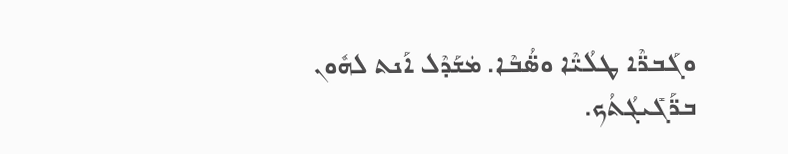ܘܓܰܒܪ̈ܶܐ ܛܠܳܝ̈ܶܐ ܘܣ̈ܳܒܶܐ. ܡܿܫܰܕܶܠ ܐܰܢܬ ܠܗܽܘܢ ܒܪ̈ܰܓܺܝܓܳܬܳܟ.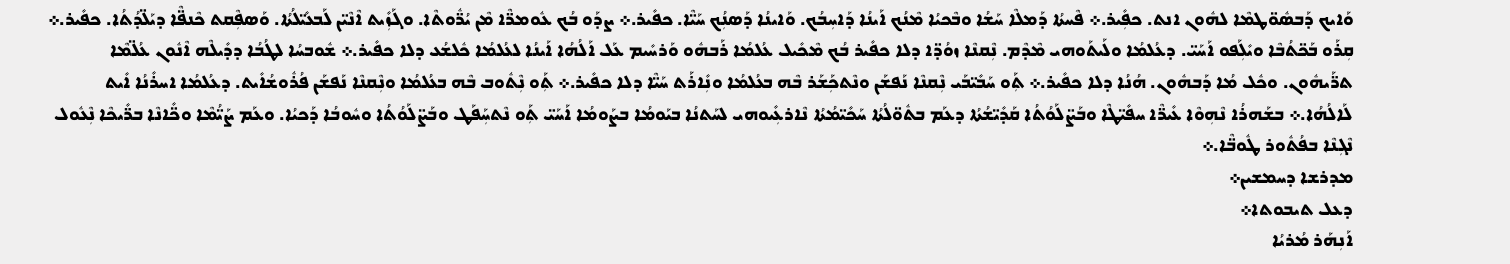ܘܰܐܝܟ ܕܰܒܣܽܘ̈ܛܡܶܐ ܠܗܽܘܢ ܐܢܬ. ܟܦܼܺܝܪ.܀ ܦܶܚܬܳܐ ܕܰܡܠܶܐ ܚܰܫܳܐ ܘܒܶܟܝܳܐ ܡܶܢܳܟ ܐܰܝܢܳܐ ܕܰܐܚܼܒܳܟ. ܘܰܐܝܢܳܐ ܕܰܣܢܼܳܟ ܚܰܝ̈ܶܐ. ܟܦܺܝܪ.܀ ܨܕܰܘ ܒܳܟ ܥܽܘܡܪ̈ܶܐ ܡܶܢ ܝܳܪ̈ܽܘܬܶܐ. ܘܓܰܙܼܺܝܬ ܐܶܢܶܝ̈ܢ ܠܰܒܥܺܝ̈ܠܳܬܳܐ. ܘܰܣܦܼܶܩܬ ܟܶܢܦ̈ܶܐ ܕܝܰܠ̈ܕܳܬܳܐ. ܟܦܺܝܪ.܀ ܩܼܪܰܘ ܒܰܟ̈ܬܳܒܶܐ ܘܝܺܠܼܰܦܘ ܐܰܚܰܝ̈. ܕܥܳܠܡܳܐ ܘܠܰܝܬܰܘܗܝ ܡܶܕܶܡ. ܢܼܶܩܢܶܐ ܙܘܳܕ̈ܐ ܕܠܐ ܟܦܺܝܪ ܒܳܟ ܡܶܟܺܝܠ ܥܳܠܡܳܐ ܪܰܒܗܽܘ ܘܰܪܚܺܝܡ ܥܰܠ ܐܰܠܳܗܳܐ ܐܰܝܢܳܐ ܠܥܳܠܡܳܐ ܟܽܠܫܳܥ ܕܠܐ ܟܦܺܝܪ.܀ ܫܽܘܒܚܳܐ ܠܛܳܒܳܐ ܕܕܺܝܠܶܗ ܐܶܢܽܘܢ ܥܳܠ̈ܡܶܐ ܬܪ̈ܰܝܗܽܘܢ. ܘܟܽܠ ܡܳܐ ܕܰܒܗܽܘܢ. ܗܳܢܳܐ ܕܠܐ ܟܦܺܝܪ.܀ ܬܼܰܘ ܚܰܒܺܝ̈ܒܰܝ ܢܼܶܩܢܶܐ ܢܰܦܫܰܢ ܘܢܶܬܟܼܰܫܰܪ ܒܶܗ ܒܥܳܠܡܳܐ ܘܢܼܺܐܪܰܬ ܚܰܝ̈ܶܐ ܕܠܐ ܟܦܺܝܪ.܀ ܬܼܰܘ ܢܼܶܬܽܘܒ ܒܶܗ ܒܥܳܠܡܳܐ ܘܢܼܶܩܢܶܐ ܢܰܦܫܰܢ ܦܳܪܽܘܫܳܐܺܝܬ. ܕܥܳܠܡܳܐ ܐܚܪܺܢܳܐ ܐܺܝܬ ܠܰܐܠܳܗܳܐ.܀ ܒܫܰܗܪܳܐ ܢܶܗܼܘܶܐ ܥܺܝܪ̈ܶܐ ܚܦܺܝ̈ܛܶܐ ܘܒܰܨ̈ܠܰܘܳܬܳܐ ܩܰܕܺܝ̈ܫܳܬܳܐ ܕܥܰܡ ܒܬܽܘ̈ܠܳܬܳܐ ܚܰܟܺܝ̈ܡܳܬܳܐ ܢܶܐܪܥܼܺܝܘܗܝ ܠܚܰܬܢܳܐ ܒܝܰܘܡܳܐ ܒܨܰܘܡܳܐ ܐܰܚܰܝ̈ ܬܼܰܘ ܢܶܬܚܼܰܦܰܛ ܘܒܰܨ̈ܠܰܘܳܬܳܐ ܘܚܽܘܒܳܐ ܕܰܟܝܳܐ. ܘܥܰܡ ܨܰܝ̈ܳܡܶܐ ܘܟ̈ܺܐܢܶܐ ܒܪ̈ܺܝܟܶܐ ܢܼܶܥܽܘܠ ܢܶܓܼܢܶܐ ܒܦܳܬܽܘܪ ܛܽܘܒ̈ܶܐ.܀
ܡܕܪܫܐ ܕܚܡܫܝܢ܀
ܕܥܠ ܬܝܒܘܬܐ܀
ܐܰܢܼܗܰܪ ܡܳܪܝܳܐ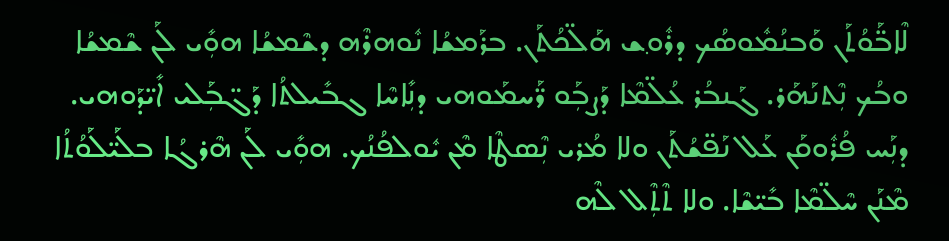ܠܶܐܒ̈ܰܘܳܬܰܢ ܘܰܒܢܳܡܽܘܣܳܟ ܕܪܽܘ݂ܫ ܗܰܠ̈ܟܳܬܰܢ. ܒܪܰܡܫܳܐ ܢܽܘܗܪܶܗ ܕܫܶܡܫܳܐ ܗܘܼܺܝ ܠܰܢ ܫܶܡܫܳܐ ܘܒܳܟ ܢܼܶܬܢܰܗܰܪ. ܓܰܢܒܳܪ ܥܳܠ̈ܡܶܐ ܕܰܨܒܼܰܘ ܪ̈ܰܚܡܰܘܗܝ ܕܢܼܺܐܚܶܐ ܓܒܺܝܠܬܳܐ ܕܰܓ̈ܒܼܰܠܝ ܐܺܝ̈ܕܰܘܗܝ. ܕܢܼܰܚ ܦܳܪܽܘܩܰܢ ܥܰܠ ܢܰܦ̈ܫܳܬܰܢ ܘܠܐ ܡܳܪܝ ܢܼܶܣܛܶܐ ܡܶܢ ܝܽܘܠܦܳܢܳܟ. ܗܘܼܺܝ ܠܰܢ ܗܶܪܓܳܐ ܒܠܰܝ̈ܠܰܘܳܬܳܐ ܡܶܢܰܢ ܚܶܠ̈ܡܶܐ ܒܺܝ̈ܫܶܐ. ܘܠܐ ܬܶܬܼܶܠ ܠܶܗ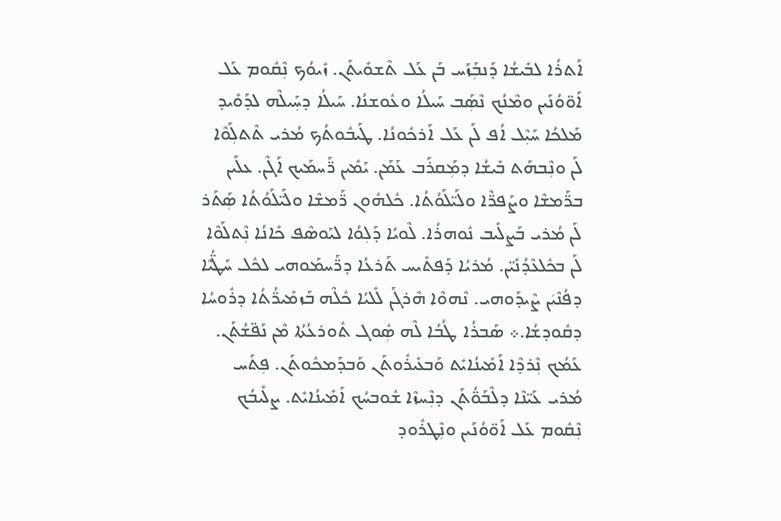ܐܰܬܪܳܐ ܠܒܺܝܫܳܐ ܕܰܢܒܼܰܙܰܚ ܒܰܢ ܥܰܠ ܬܶܫܘܺܝܬܰܢ. ܙܺܝܘܳܟ ܢܼܶܩܽܘܡ ܥܰܠ ܐܰܘ̈ܘܳܢܰܝܢ ܘܡܶܢܳܟ ܢܶܣܼܰܒ ܚܰܝܠܳܐ ܘܥܽܘܫܢܳܐ. ܚܰܝܠܳܐ ܕܚܼܰܝܠܶܗ ܠܕܰܘܺܝܕ ܡܰܠܟܳܐ ܚܰܝܼܶܠ ܐܳܦ ܠܰܢ ܥܰܠ ܐܰܪܟܽܘܢܳܐ. ܛܰܝܒܽܘܬܳܟ ܡܳܪܝ ܬܶܬܠܼܰܘܶܐ ܠܰܢ ܘܢܼܶܒܗܰܬ ܒܺܝܫܳܐ ܕܡܼܰܩܪܰܒ ܥܰܡܰܢ. ܝܰܡܺܝܢ ܪ̈ܰܚܡܰܝܟ ܐܰܓܶܢ. ܥܠܰܝܢ ܒܪ̈ܰܡܫܶܐ ܘܨܰܦܪ̈ܶܐ ܘܠܰܝ̈ܠܰܘܳܬܳܐ. ܟܽܠܗܽܘܢ ܪ̈ܰܡܫܶܐ ܘܠܰܝ̈ܠܰܘܳܬܳܐ ܣܼܰܬܰܪ ܠܰܢ ܡܳܪܝ ܒܰܨܠܺܝܒ ܢܽܘܗܪܳܐ. ܠܶܘܝܳܐ ܕܰܠܼܘܳܐ ܠܝܰܘܣܶܦ ܟܺܐܢܳܐ ܢܼܶܬܠܰܘܶܐ ܠܰܢ ܒܟܽܠܥܶܕܳܢܺܝ̈ܢ. ܡܳܪܝܳܐ ܕܰܦܬܺܝܚ ܬܰܪܥܳܐ ܕܪ̈ܰܚܡܰܘܗܝ ܠܟܽܠ ܚܰܛ̈ܳܝܶܐ ܕܦܳܢܶܝܿܢ ܨܶܝܕܰܘܗܝ. ܢܶܗܘܶܐ ܗܶܪܓܰܢ ܠܺܠܝܳܐ ܟܽܠܶܗ ܒܰܙܡܺܝܪ̈ܳܬܳܐ ܕܪܽܘܚܳܐ ܕܩܽܘܕܫܳܐ.܀ ܣܰܒܪܳܐ ܛܳܒܳܐ ܠܶܗ ܣܼܽܘܓ ܬܽܘܪܥܳܬܳܐ ܡܶܢ ܢܰܦ̈ܫܳܬܰܢ. ܥܰܡܳܟ ܢܼܶܪܕܶܐ ܐܰܡܺܝܢܳܐܝܺܬ ܘܰܒܥܺܝܪܽܘܬܰܢ ܘܰܒܕܰܡܟܽܘܬܰܢ. ܦܼܬܰܚ ܡܳܪܝ ܥܰܝ̈ܢܶܐ ܕܠܶܒܰܘ̈ܳܬܰܢ ܕܢܼܶܚܙܶܐ ܫܽܘܒܚܳܟ ܐܰܡܺܝܢܳܐܝܺܬ. ܨܠܺܝܒܳܟ ܢܼܶܩܽܘܡ ܥܰܠ ܐܰܘ̈ܘܳܢܰܝܢ ܘܢܼܶܛܪܽܘܕ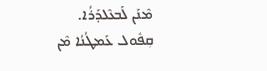ܡܶܢܰܢ ܠܰܒܥܶܠܕܰܪܳܐ. ܩܼܦܽܘܠ ܥܰܡܛܳܢܳܐ ܡܶܢ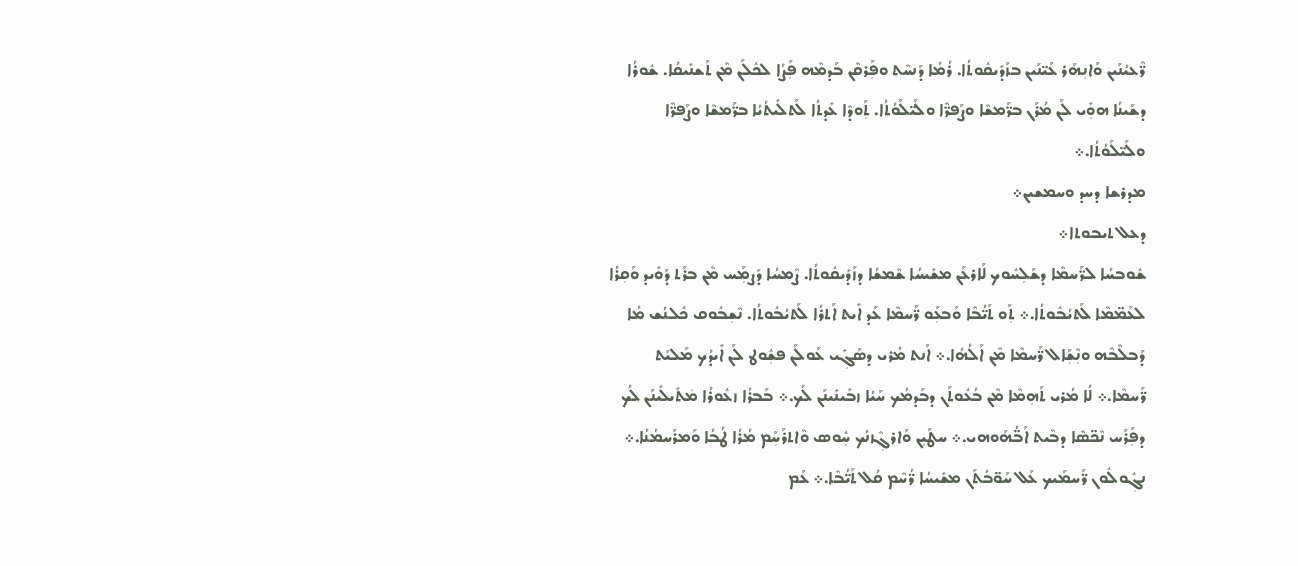ܪ̈ܶܥܝܳܢܰܝܢ ܘܰܐܢܼܗܰܪ ܥܰܝ̈ܢܰܝܢ ܒܙܰܕܺܝܩܽܘܬܳܐ. ܪܳܡܳܐ ܕܰܢܚܶܬ ܘܦܼܰܪܩܶܢ ܒܰܕܡܶܗ ܦܼܰܨܳܐ ܠܟܽܠܰܢ ܡܶܢ ܬܰܫܢܺܝܩܳܐ. ܫܽܘܪܳܐ ܕܫܰܝܢܳܐ ܗܘܼܺܝ ܠܰܢ ܡܳܪܰܢ ܒܪ̈ܰܡܫܶܐ ܘܨܰܦܪ̈ܶܐ ܘܠܰܝ̈ܠܰܘܳܬܳܐ. ܬܼܰܘܕܶܐ ܥܺܕܬܳܐ ܠܰܬܠܺܝܬܳܝܳܐ ܒܪ̈ܰܡܫܶܐ ܘܨܰܦܪ̈ܶܐ ܘܠܰܝ̈ܠܰܘܳܬܳܐ.܀
ܡܕܪܫܐ ܕܚܕ ܘܚܡܫܝܢ܀
ܕܥܠ ܬܝܒܘܬܐ܀
ܫܽܘܒܚܳܐ ܠܪ̈ܰܚܡܶܐ ܕܫܰܠܼܚܽܘܟ ܠܰܐܪܥܰܢ ܡܫܺܝܚܳܐ ܫܶܡܫܳܐ ܕܙܰܕܺܝܩܽܘܬܳܐ. ܨܶܡܚܳܐ ܕܰܨܡܼܰܚ ܡܶܢ ܒܪܰܬ ܕܰܘܺܝܕ ܘܰܩܼܪܳܐ ܠܥܰܡ̈ܡܶܐ ܠܰܬܝܳܒܽܘܬܳܐ.܀ ܬܼܰܘ ܬܰܝ̈ܳܒܶܐ ܘܰܒܥܼܰܘ ܪ̈ܰܚܡܶܐ ܥܰܕ ܐܺܝܬ ܐܰܬܪܳܐ ܠܰܬܝܳܒܽܘܬܳܐ. ܢܶܫܼܒܽܘܩ ܟܽܠܢܳܫ ܡܳܐ ܕܰܒܠܶܒܶܗ ܘܢܼܶܫܼܰܐܠ ܪ̈ܰܚܡܶܐ ܡܶܢ ܐܰܠܳܗܳܐ.܀ ܐܰܢܬ ܡܳܪܝ ܕܣܰܓܼܺܝ ܥܰܘܠܰܢ ܦܫܼܽܘܛ ܠܰܢ ܐܺܝܕܳܟ ܡܰܠܝܰܬ ܪ̈ܰܚܡܶܐ.܀ ܠܳܐ ܡܳܪܝ ܬܰܗܼܡܶܐ ܡܶܢ ܒܳܥܽܘܬܰܢ ܕܒܰܕܡܳܟ ܚܰܝܳܐ ܙܒܺܝܢܺܝܢܰܢ ܠܳܟ.܀ ܒܰܒܪܳܐ ܙܥܽܘܪܳܐ ܡܿܬܺܝܠܺܝܢܰܢ ܠܳܟ ܕܦܼܰܪܰܚ ܢܶܟ̈ܣܶܐ ܕܒܶܝܬ ܐܰܒ̈ܳܗܰܘܗܝ.܀ ܚܛܰܝܼܢ ܘܰܐܪܓܼܶܙܢܳܟ ܚܼܽܘܣ ܘܶܐܬܪܰܚܼܰܡ ܡܳܪܳܐ ܛܳܒܳܐ ܘܰܡܪܰܚܡܳܢܳܐ.܀ ܢܓܼܽܘܠܽܘܢ ܪ̈ܰܚܡܰܝܟ ܥܰܠ ܚܰܘ̈ܒܳܬܰܢ ܡܫܺܝܚܳܐ ܪ̈ܳܚܶܡ ܩܳܠ ܬܰܝ̈ܳܒܶܐ.܀ ܥܰܡ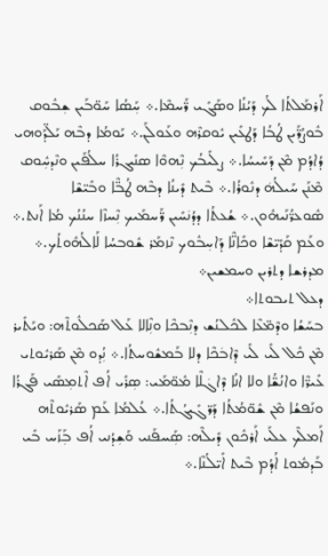ܐܰܪܡܰܠܬܳܐ ܠܳܟ ܕܰܝܳܢܳܐ ܘܣܰܓܺܝ ܪ̈ܰܚܡܶܐ.܀ ܚܼܰܣܳܐ ܚܰܘ̈ܒܰܝܢ ܫܼܒܽܘܩ ܒܽܘܨܳܪ̈ܰܝܢ ܛܳܒܳܐ ܕܰܛܥܺܝܢ ܝܽܘܩܪܶܗ ܘܥܰܘܠܰܢ.܀ ܝܰܘܡܳܐ ܕܒܶܗ ܝܰܠ̈ܕܰܘܗܝ ܕܳܐܕܳܡ ܡܶܢ ܕܰܚܺܝܚܳܐ.܀ ܨܠܺܝܒܳܟ ܢܼܶܗܘܶܐ ܣܢܺܝܓܪܳܐ ܚܠܳܦܰܝܢ ܘܢܶܕܚܼܽܘܩ ܡܶܢܰܢ ܚܰܝܠܳܗܿ ܕܢܽܘܪܳܐ.܀ ܒܶܝܬ ܕܺܝܢܳܐ ܕܒܶܗ ܛܳܒ̈ܶܐ ܘܒܺܝ̈ܫܶܐ ܣܽܘܥܪ̈ܳܢܰܝܗܽܘܢ.܀ ܫܳܥܬܳܐ ܕܕܳܢܿܚܺܝܢ ܪ̈ܰܚܡܰܝܟ ܢܼܶܚܙܶܐ ܚܢܳܢܳܟ ܡܳܐ ܐܰܢܬ.܀ ܘܥܰܡ ܩܰܕܺܝ̈ܫܶܐ ܘܟܺܐܢ̈ܶܐ ܕܰܐܚܼܒܽܘܟ ܢܶܙܡܰܪ ܫܽܘܒܚܳܐ ܠܰܐܠܳܗܽܘܬܳܟ.܀
ܡܕܪܫܐ ܕܬܪܝܢ ܘܚܡܫܝܢ܀
ܕܥܠ ܬܝܒܘܬܐ܀
ܒܚܰܫܳܐ ܘܕܶܡ̈ܥܶܐ ܠܟܽܠܢܳܫ ܕܢܼܶܒܟܶܐ ܘܢܼܶܐܠܐ ܥܰܠ ܣܰܟܠܽܘܬܶܗ: ܘܝܰܬܺܝܪ ܡܶܢ ܟܽܠ ܠܺܝ ܠܺܝ ܕܶܐܒܿܟܶܐ ܕܠܐ ܒܰܡܫܽܘܚܬܳܐ.܀ ܢܼܳܕܘ ܡܶܢ ܣܰܪܝܽܘܬܝ ܥܺܝܪ̈ܶܐ ܘܐܢܳܫ̈ܳܐ ܘܠܐ ܐܢܳܐ ܕܶܐܓܿܠܶܐ ܡܽܘ̈ܡܰܝ: ܣܼܪܺܝ ܐܳܦ ܐܶܬܡܼܣܺܝ ܦܰܓܪܳܐ ܘܢܰܦܫܳܐ ܡܶܢ ܫܽܘ̈ܡܳܬܳܐ ܕܰܪ̈ܓܺܝܓܳܬܳܐ.܀ ܥܳܠܡܳܐ ܥܰܡ ܣܰܪܝܽܘܬܶܗ ܐܰܡܠܶܟ ܥܠܰܝ ܐܰܪܟܽܘܢ ܕܺܝܠܶܗ: ܣܼܰܚܦܰܢܝ ܘܰܫܼܕܳܢܝ ܐܳܦ ܒܼܰܙܰܚ ܒܺܝ ܒܰܕܡܽܘܬ ܐܳܕܳܡ ܒܶܝܬ ܐܺܝ̈ܠܳܢܶܐ.܀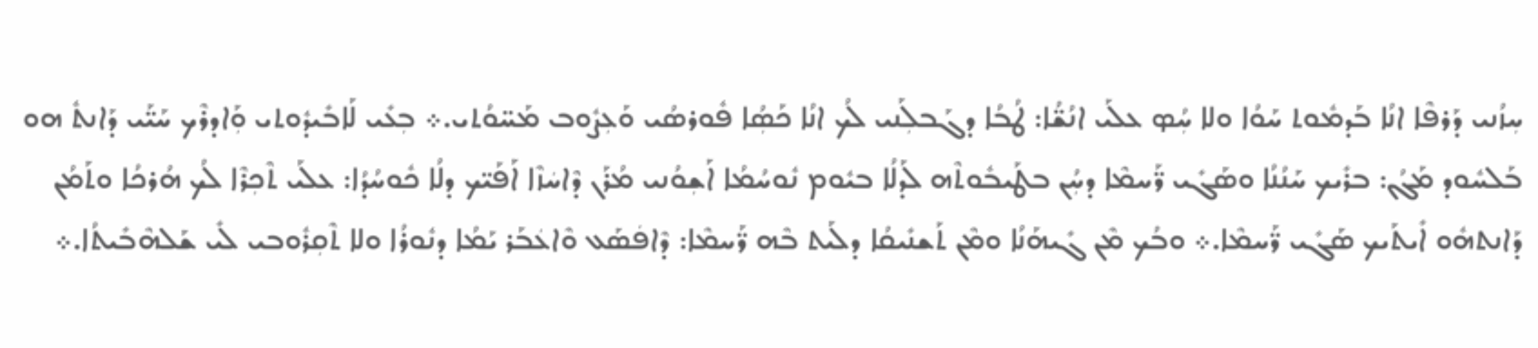ܚܼܙܳܢܝ ܕܰܪܦܶܐ ܐܢܳܐ ܒܰܕܡܽܘܬ ܚܰܘܳܐ ܘܠܐ ܚܼܳܤ ܥܠܰܝ ܐܢܳܫ̈ܳܐ: ܛܳܒܳܐ ܕܓܰܒܠܼܰܢܝ ܠܳܟ ܐܢܳܐ ܟܰܣܼܳܐ ܦܽܘܪܣܳܝ ܘܰܥܼܨܽܘܒ ܡܰܚ̈ܘܳܬܝ.܀ ܒܼܥܺܝ ܠܰܐܒܺܝܕܽܘܬܝ ܘܼܰܐܕܪܶܟ ܚܰܝ̈ܰܝ ܕܰܐܢܬܽ ܗܘ ܒܰܠܚܽܘܕ ܡܰܓܳܢ: ܒܪܺܝܟ ܚܰܢܳܢܳܐ ܘܣܰܓܺܝ ܪ̈ܰܚܡܶܐ ܕܚܼܳܢ ܒܛܰܝܒܽܘܬܶܗ ܠܰܕܠܳܐ ܒܝܽܘܡ ܢܽܘܚܳܡܳܐ ܐܰܫܼܘܳܢܝ ܡܳܪܰܢ ܕܶܐܚܿܙܶܐ ܐܰܦܰܝ̈ܟ ܕܠܳܐ ܟܽܘܚܳܕܳܐ: ܥܠܰܝ ܬܶܟܼܪܶܐ ܠܳܟ ܗܳܪܟܳܐ ܘܬܰܡܳܢ ܕܰܐܢܬܗܽܘ ܐܺܝܬܰܝܟ ܣܰܓܺܝ ܪ̈ܰܚܡܶܐ.܀ ܘܒܳܟ ܡܶܢ ܓܺܝܗܰܢܳܐ ܘܡܶܢ ܬܰܫܢܺܝܩܳܐ ܕܠܰܝܬ ܒܶܗ ܪ̈ܰܚܡܶܐ: ܕܶܐܦܿܣܰܥ ܘܶܐܥܿܒܰܪ ܝܰܡܳܐ ܕܢܽܘܪܳܐ ܘܠܐ ܬܶܩܼܪܽܘܒܝ ܠܺܝ ܫܰܠܗܶܒܺܝܬܳܐ.܀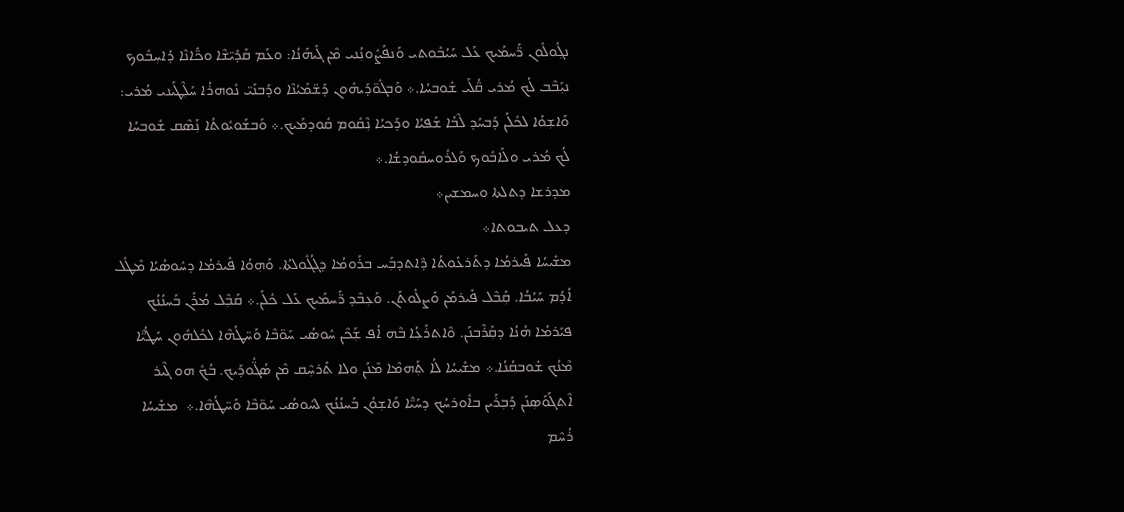ܢܓܼܽܘܠܽܘܢ ܪ̈ܰܚܡܰܝܟ ܥܰܠ ܚܰܝܳܒܽܘܬܝ ܘܰܢܦܰܨܽܘܢܼܳܢܝ ܡܶܢ ܓܺܝܗܰܢܳܐ: ܘܥܰܡ ܩܰܕܺܝ̈ܫܶܐ ܘܟ̈ܺܐܢܶܐ ܕܳܐܚܼܒܽܘܟ ܢܝܼܰܒܶܒ ܠܳܟ ܡܳܪܝ ܩ̈ܳܠܰܝ ܫܽܘܒܚܳܐ.܀ ܘܰܒܓܽܘ̈ܕܰܝܗܽܘܢ ܕܰܫ̈ܡܰܝܳܢܶܐ ܘܕܰܒܢܰܝ̈ ܢܽܘܗܪܳܐ ܚܰܠܼܶܛܰܝܢܝ ܡܳܪܝ: ܘܰܐܫܼܘܳܐ ܠܟܽܠܰܢ ܕܰܒܚܰܕ ܠܶܒܳܐ ܫܰܦܝܳܐ ܘܕܰܟܝܳܐ ܢܼܶܩܽܘܡ ܩܽܘܕܡܰܝܟ.܀ ܘܰܒܫܰܘܝܽܘܬܳܐ ܢܼܰܣܶܩ ܫܽܘܒܚܳܐ ܠܳܟ ܡܳܪܝ ܘܠܰܐܒܽܘܟ ܘܰܠܪܽܘܚܩܽܘܕܫܳܐ.܀
ܡܕܪܫܐ ܕܬܠܬܐ ܘܚܡܫܝܢ܀
ܕܥܠ ܬܝܒܘܬܐ܀
ܡܫܺܝܚܳܐ ܦܺܝܪܡܳܐ ܕܬܰܪܥܽܘܬܳܐ ܕܶܐܬܕܒܼܰܚ ܒܪܰܘܡܳܐ ܕܓܳܓܽܘܠܬܳܐ. ܘܰܗܼܘܳܐ ܦܺܝܪܡܳܐ ܕܚܽܘܣܳܝܳܐ ܡܶܛܽܠ ܐܳܕܳܡ ܚܰܝܳܒܳܐ. ܩܼܰܒܶܠ ܦܺܝܪܡܰܢ ܘܰܨܠܽܘܬܰܢ. ܘܰܥܼܒܶܕ ܪ̈ܰܚܡܰܝܟ ܥܰܠ ܟܽܠܰܢ.܀ ܩܰܒܼܶܠ ܡܳܪܰܢ ܒܰܚܢܳܢܳܟ ܦܝܺܪܡܳܐ ܗܳܢܳܐ ܕܩܼܰܪܶܒܢܰܢ. ܘܶܐܬܪܰܥܼܳܐ ܒܶܗ ܐܳܦ ܫܼܰܟܶܢ ܚܽܘܣܳܝ ܚܰܘ̈ܒܶܐ ܘܰܚ̈ܛܳܗܶܐ ܠܟܽܠܗܽܘܢ ܚܰܛܳܝ̈ܶܐ ܡܶܢܳܟ ܫܽܘܒܩܳܢܳܐ.܀ ܡܫܺܝܚܳܐ ܠܳܐ ܬܼܰܗܡܶܐ ܡܶܢܰܢ ܘܠܐ ܬܰܪܚܼܶܩ ܡܶܢ ܣܳܓ̈ܽܘܕܰܝܟ. ܒܳܟܽ ܗܘ ܓܶܝܪ ܐܶܬܓܰܘܰܣܼܢܰܢ ܕܰܒܼܪܰܝܢ ܒܐܽܘܪܚܳܟ ܕܚܰܝ̈ܶܐ ܘܰܐܫܼܘܳܢ ܒܰܚܢܳܢܳܟ ܠܚܽܘܣܳܝ ܚܰܘ̈ܒܶܐ ܘܰܚ̈ܛܳܗܶܐ.܀  ܡܫܺܝܚܳܐ ܪܳܚܶܡ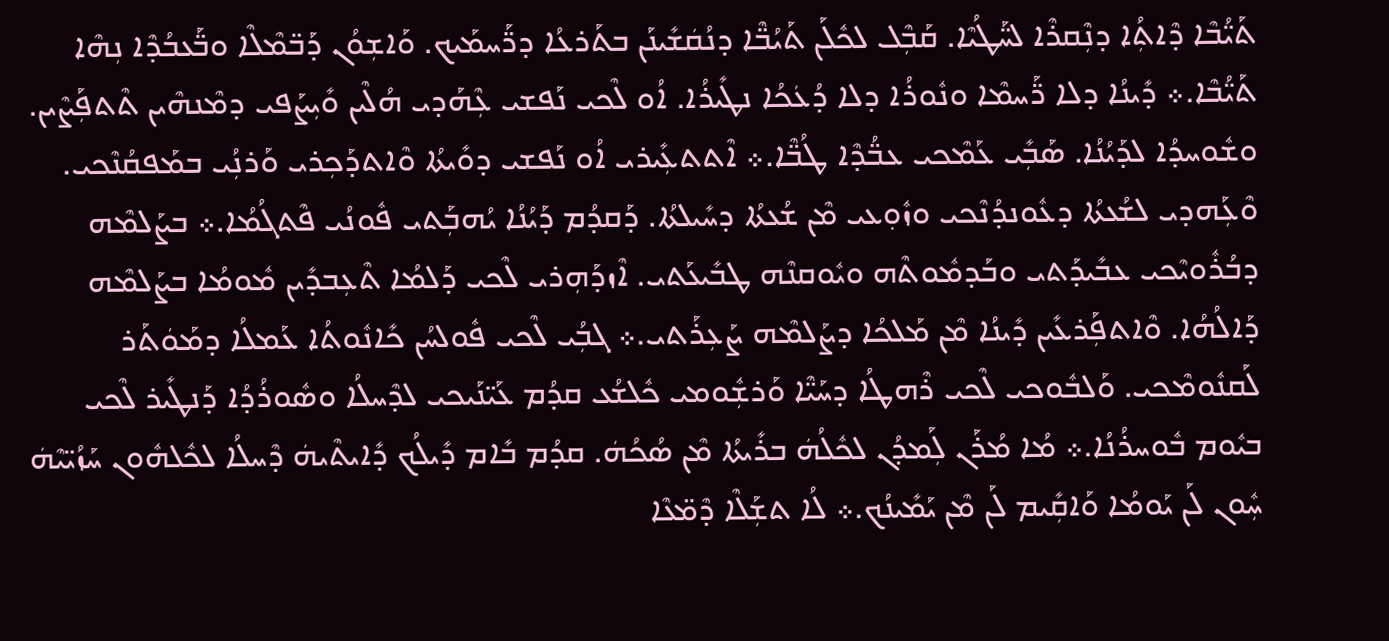ܬܰܝ̈ܳܒܶܐ ܕܶܐܬܼܳܐ ܕܢܼܶܩܪܶܐ ܠܚ̈ܰܛܳܝܶܐ. ܩܰܒܼܶܠ ܠܟܽܠܰܢ ܬܰܝܳܒ̈ܶܐ ܕܢܳܩܿܫܺܝܢܰܢ ܒܬܰܪܥܳܐ ܕܪ̈ܰܚܡܰܝܟ. ܘܰܐܫܼܘܳܢ ܕܰܒ̈ܡܶܠܶܐ ܘܒ̈ܰܥܒܳܕܶܐ ܢܼܗܶܐ ܬܰܝ̈ܳܒܶܐ.܀ ܕܺܝܢܳܐ ܕܠܐ ܪ̈ܰܚܡܶܐ ܘܢܽܘܪܳܐ ܕܠܐ ܕܳܥܿܟܳܐ ܢܛܺܝܪܳܐ. ܐܳܘ ܠܶܟܝ ܢܰܦܫܝ ܥܼܶܗܰܕܝ ܗܳܠܶܝܢ ܘܺܝܼܨܰܦܝ ܕܡܶܢܗܶܝܢ ܬܶܬܦܼܰܨܶܝܢ. ܘܫܽܘܚܕܳܐ ܠܕܰܝܳܢܳܐ. ܣܰܒܼܺܝ ܥܰܡܶܟܝ ܥܒ̈ܳܕܶܐ ܛܳܒ̈ܶܐ.܀ ܐܶܬܬܥܼܺܝܪܝ ܐܳܘ ܢܰܦܫܝ ܕܘܺܝܬܳܐ ܘܶܐܬܕܰܟܼܪܝ ܘܰܪܢܼܳܝ ܒܡܰܦܩܳܢܶܟܝ. ܘܶܥܼܰܗܕܝ ܠܫܳܥܬܳܐ ܕܥܽܘܢܕܳܢܶܟܝ ܘܙܽܘ݂ܥܝ ܡܶܢ ܫܳܥܬܳܐ ܕܚܺܝܠܬܳܐ. ܕܰܩܕܳܡ ܕܰܝܳܢܳܐ ܝܳܗܒܼܰܬܝ ܦܽܘܢܳܝ ܦܶܬܓܳܡܳܐ.܀ ܒܨܰܠܡܶܗ ܕܒܳܪܽܘܝܶܟܝ ܥܒܺܝܕܰܬܝ ܘܒܰܕܡܽܘܬܶܗ ܘܝܽܘܩܢܶܗ ܛܒܺܝܥܰܬܝ. ܐܶܙܕܰܗܼܪܝ ܠܶܟܝ ܕܰܠܡܳܐ ܬܶܥܼܒܕܺܝܢ ܡܽܘܡܳܐ ܒܨܰܠܡܶܗ ܕܰܐܠܳܗܳܐ. ܘܶܐܬܦܼܰܪܥܺܝܢ ܕܺܝܢܳܐ ܡܶܢ ܡܰܠܟܳܐ ܕܨܰܠܡܶܗ ܨܰܥܼܪܰܬܝ.܀ ܓܒܼܳܝ ܠܶܟܝ ܦܽܘܠܚܳܢ ܟܺܐܢܽܘܬܳܐ ܥܰܡܠܳܐ ܕܡܰܘܿܬܰܪ ܠܰܩܢܽܘܡܶܟܝ. ܘܰܠܒܽܘܟܝ ܠܶܟܝ ܪܶܗܛܳܐ ܕܚܰܝ̈ܶܐ ܘܰܪܫܼܽܘܡܝ ܟܽܠܫܳܥ ܩܕܳܡ ܥܰܝ̈ܢܰܝܟܝ ܠܕܶܚܠܳܐ ܘܣܽܘܪܳܕܳܐ ܕܰܢܛܺܝܪ ܠܶܟܝ ܒܝܽܘܡ ܒܽܘܚܪܳܢܳܐ.܀ ܡܳܐ ܡܳܪܰܢ ܠܼܰܡܕܳܢ ܠܟܽܠܳܗܿ ܒܪܺܝܬܳܐ ܡܶܢ ܣܳܟܳܗܿ. ܩܕܳܡ ܒܺܐܡ ܕܺܝܠܳܟ ܕܺܐܝܬܶܝܗܿ ܕܶܚܠܳܐ ܠܟܽܠܗܽܘܢ ܚܰܙܳܝ̈ܝܶܗܿ ܚܼܽܘܢ ܠܰܢ ܝܰܘܡܳܐ ܘܰܐܩܼܺܝܡ ܠܰܢ ܡܶܢ ܝܰܡܺܝܢܳܟ.܀ ܠܳܐ ܬܫܼܰܠܶܐ ܕܶܡ̈ܥܶܐ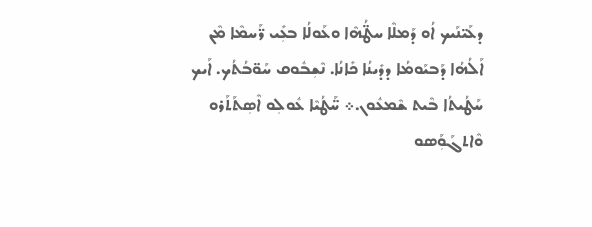ܕܥܰܝ̈ܢܰܝܟ ܐܳܘ ܕܰܡܠܶܐ ܚܛ̈ܳܗܶܐ ܘܥܰܘܠܳܐ ܒܥܼܺܝ ܪ̈ܰܚܡܶܐ ܡܶܢ ܐܰܠܳܗܳܐ ܕܰܒܝܰܘܡܳܐ ܕܕܺܝܢܳܐ ܟܺܐܢܳܐ. ܢܶܫܼܒܽܘܩ ܚܰܘ̈ܒܳܬܳܟ. ܐܰܝܟ ܚܰܛܳܝܬܳܐ ܒܶܝܬ ܫܶܡܥܽܘܢ.܀ ܚ̈ܰܛܳܝܶܐ ܥܽܘܠܼܘ ܐܶܣܼܬܰܬܰܪܘ ܘܶܐܬܓܰܘܼܰܣܘ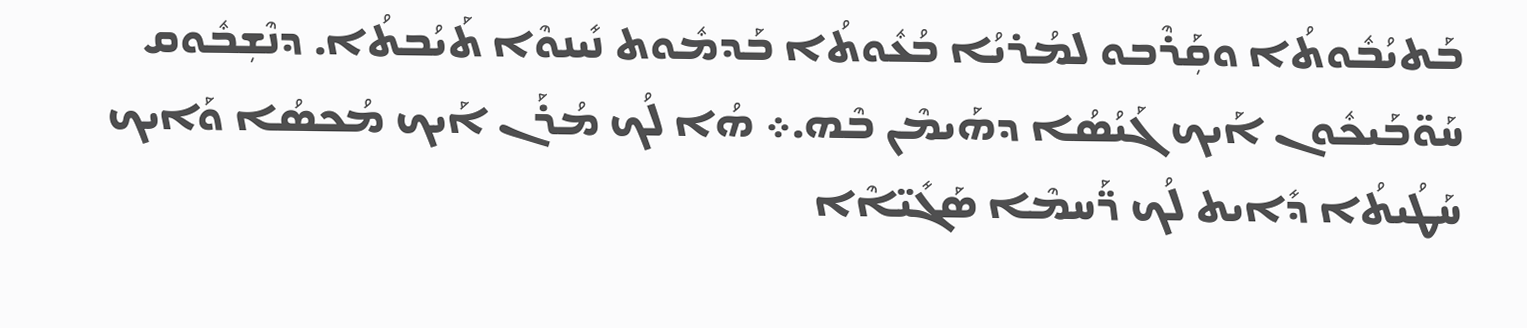ܒܰܬܝܳܒܽܘܬܳܐ ܘܩܼܰܪܶܒܘ ܠܡܳܪܝܳܐ ܒܳܥܽܘܬܳܐ ܒܰܕܡܽܘܬ ܢܺܝܢܘܶܐ ܬܰܝܳܒܬܳܐ. ܕܢܶܫܼܒܽܘܩ ܚܰܘ̈ܒܰܝܟܽܘܢ ܐܰܝܟ ܓܰܝܳܣܳܐ ܕܗܰܝܡܶܢ ܒܶܗ.܀ ܗܳܐ ܠܳܟ ܡܳܪܰܢ ܐܰܝܟ ܡܳܟܣܳܐ ܘܰܐܝܟ ܚܰܛܳܝܬܳܐ ܕܺܐܝܬ ܠܳܟ ܪ̈ܰܚܡܶܐ ܣܰܓܺܝ̈ܐܶܐ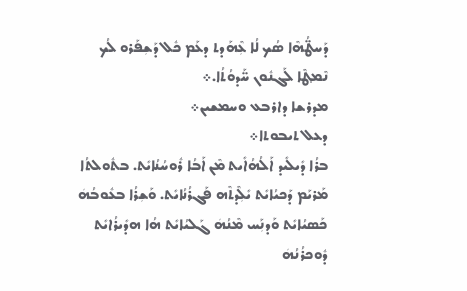ܕܰܚܛ̈ܳܗܶܐ ܣܳܟ ܠܳܐ ܥܼܶܗܰܕܬ ܕܥܰܡ ܟܽܠ ܕܰܫܼܦܰܪܘ ܠܳܟ ܢܶܡ݂ܛܶܐ ܠܰܓܢܽܘܢ ܚ̈ܰܕܘܳܬܳܐ.܀
ܡܕܪܫܐ ܕܐܪܒܥ ܘܚܡܫܝܢ܀
ܕܥܠ ܬܝܒܘܬܐ܀
ܒܪܳܐ ܕܺܝܠܺܝܕ ܐܰܠܳܗܳܐܺܝܬ ܡܶܢ ܐܰܒܳܐ ܪܽܘܚܳܢܳܐܝܺܬ. ܒܬܽܘܠܬܳܐ ܡܰܪܝܰܡ ܕܰܟܝܳܐܝܺܬ ܝܺܠܼܶܕܬܶܗ ܦܰܓܪܳܢܳܐܝܺܬ. ܘܰܫܼܪܳܐ ܒܥܽܘܒܳܗܿ ܟܰܣܝܳܐܝܺܬ ܘܰܕܢܼܰܚ ܡܶܢܳܗܿ ܓܰܠܝܳܐܝܺܬ ܗܳܐ ܗܕܺܝܪܳܐܝܺܬ ܕܽܘܟܪܳܢܳܗܿ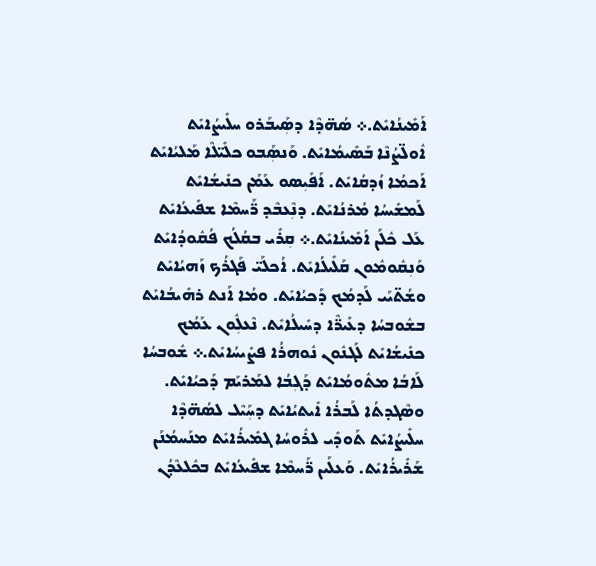ܐܰܡܺܝܢܳܐܝܺܬ.܀ ܣܳܗ̈ܕܶܐ ܕܣܼܰܝܒܰܪܘ ܚܠܺܝܨܳܐܝܺܬ ܐܽܘܠ̈ܨܳܢܶܐ ܒܰܣܺܝܡܳܐܝܺܬ. ܘܰܢܣܼܰܒܘ ܟܠܺܝ̈ܠܶܐ ܡܰܠܝܳܐܝܺܬ ܐܰܟܡܳܐ ܙܳܕܩܳܐܝܺܬ. ܐܰܦܺܝܼܣܘ ܥܰܡܰܢ ܟܢܺܝܫܳܐܝܺܬ ܠܰܡܫܺܝܚܳܐ ܡܳܪܢܳܐܝܺܬ. ܕܢܼܶܥܒܶܕ ܪ̈ܰܚܡܶܐ ܫܦܺܝܥܳܐܝܺܬ ܥܰܠ ܟܽܠܰܢ ܐܰܡܺܝܢܳܐܝܺܬ.܀ ܩܼܪܺܝ ܒܩܳܠܳܟ ܦܳܩܽܘܕܳܐܝܺܬ ܘܰܢܼܩܽܘܡܽܘܢ ܩܰܠܺܝܠܳܐܝܺܬ. ܐܳܟܠܰܝ̈ ܦܰܓܪܳܟ ܙܰܗܝܳܐܝܺܬ ܘܫܳܬ̈ܝܰܝ ܠܰܕܡܳܟ ܕܰܟܝܳܐܝܺܬ. ܘܡܳܐ ܐܰܢܬ ܪܗܺܝܒܳܐܝܺܬ ܒܫܽܘܒܚܳܐ ܕܥܺܝܪ̈ܶܐ ܕܚܺܝܠܳܐܝܺܬ. ܢܶܥܠܼܽܘܢ ܥܰܡܳܟ ܟܢܺܝܫܳܐܝܺܬ ܠܰܓܢܽܘܢ ܢܽܘܗܪܳܐ ܦܨܺܝܚܳܐܝܺܬ.܀ ܫܽܘܒܚܳܐ ܠܰܐܒܳܐ ܡܬܽܘܡܳܐܝܺܬ ܕܰܓܼܒܳܐ ܠܡܰܪܝܰܡ ܕܰܟܝܳܐܝܺܬ. ܘܣܶܓܕܬܳܐ ܠܰܒܪܳܐ ܐܺܝܬܝܳܐܝܺܬ ܕܚܼܰܝܶܠ ܠܣܳܗ̈ܕܶܐ ܚܠܺܝܨܳܐܝܺܬ ܬܰܘܕܺܝ ܠܪܽܘܚܳܐ ܓܡܺܝܪܳܐܝܺܬ ܡܢܰܚܡܳܢܰܢ ܫܰܪܺܝܪܳܐܝܺܬ. ܘܰܥܠܰܝܢ ܪ̈ܰܚܡܶܐ ܫܦܺܝܥܳܐܝܺܬ ܒܟܽܠܥܶܕܳܢ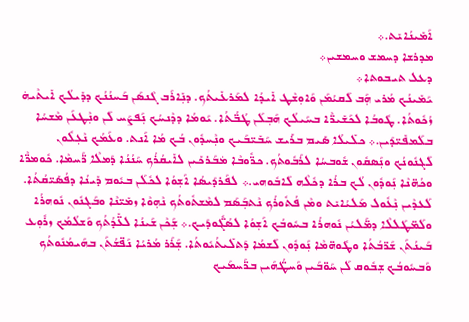ܐܰܡܺܝܢܳܐܝܺܬ.܀
ܡܕܪܫܐ ܕܚܡܫ ܘܚܡܫܝܢ܀
ܕܥܠ ܬܝܒܘܬܐ܀
ܝܰܡܺܝܢܳܟ ܡܳܪܝ ܗܼܰܒ ܠܰܩܝܳܡܰܢ ܘܰܐܘܼܫܶܛ ܐܺܝܕܳܐ ܠܡܰܪܥܺܝܬܳܟ. ܕܢܼܺܐܪܰܒ ܓܶܢܣܰܢ ܒܰܚܢܳܢܳܟ ܕܕܺܝܠܳܟ ܐܺܝܬܶܝܗܿ ܙܳܟܽܘܬܳܐ. ܛܽܘܒܳܐ ܠܟܰܫܺܝܪ̈ܶܐ ܒܚܰܝܠܳܟ ܗܰܒܼܠܰܢ ܛܳܒ̈ܳܬܳܐ. ܝܰܘܡܳܐ ܕܕܶܢܚܳܟ ܢܼܰܦܨܰܚ ܠܰܢ ܘܢܼܶܛܥܰܢ ܡܶܫܚܳܐ ܒܠܰܡܦܺܝ̈ܕܰܝܢ.܀ ܟܠܺܝܠܳܐ ܣܺܝܡ ܒܪܺܝܫ ܚܰܒܺܝ̈ܒܰܝܟ ܘܢܼܶܚܕܽܘܢ ܒܳܟ ܡܳܐ ܐܰܢܬ. ܘܥܰܡܳܟ ܢܶܥܼܠܽܘܢ ܠܰܓܢܽܘܢܳܟ ܘܢܼܰܣܩܽܘܢ ܫܽܘܒܚܳܐ ܠܪܰܒܽܘܬܳܟ. ܟܪ̈ܽܘܒܶܐ ܡܿܒܰܪܟܺܝܢ ܠܐܺܝܩܳܪܳܟ ܚܰܢܳܢܳܐ ܕܰܡܠܶܐ ܪ̈ܰܚܡܶܐ. ܟܽܘܡܪ̈ܶܐ ܘܟܳܗ̈ܢܶܐ ܢܼܰܘܕܽܘܢ ܠܳܟ ܒܪܳܐ ܕܟܽܠܶܗ ܠܰܐܒܽܘܗܝ.܀ ܠܦܰܪܕܰܝܣܳܐ ܐܰܫܼܘܳܐ ܠܟܽܠܰܢ ܒܝܽܘܡ ܕܺܝܢܳܐ ܕܦܳܣܺܝ̈ܩܳܬܳܐ. ܠܰܥܕܶܝܢ ܢܼܶܥܽܘܠ ܡܰܠܝܳܐܝܺܬ ܘܡܶܢ ܦܳܬܽܘܪܳܟ ܢܶܬܒܼܰܣܰܡ ܠܡܶܫܬܽܘܬܳܟ ܢܶܗܼܘܶܐ ܙܡܺܝ̈ܢܶܐ ܘܒܰܓܢܽܘܢ ܢܽܘܗܪܳܐ ܘܠܰܡ̈ܛܰܠܠܶܐ ܕܡ̈ܰܠܝܳܢ ܢܽܘܗܪܳܐ ܒܚܽܘܒܳܟ ܐܰܫܼܘܳܐ ܠܣܳܓ̈ܽܘܕܰܝܟ.܀ ܫܼܰܟܶܢ ܫܰܝܢܳܐ ܠܥ̈ܺܕܳܬܳܟ ܘܰܫܠܳܡܳܟ ܙܪܽܘܼܥ ܒܰܝܢܳܬܰܢ ܫܰܪ̈ܒܳܬܳܐ ܘܛܽܘܗ̈ܡܶܐ ܢܼܰܘܕܽܘܢ ܠܰܫܡܳܐ ܕܰܬܠܺܝܬܳܝܽܘܬܳܐ. ܫܼܰܪܰܪ ܡܳܪܝܳܐ ܢܰܦ̈ܫܳܬܰܢ ܒܗܰܝܡܳܢܽܘܬܳܟ ܘܰܒܚܽܘܒܳܟ ܫܼܒܽܘܩ ܠܰܢ ܚܰܘ̈ܒܰܝܢ ܘܰܚܛ̈ܳܗܰܝܢ ܒܪ̈ܰܚܡܰܝܟ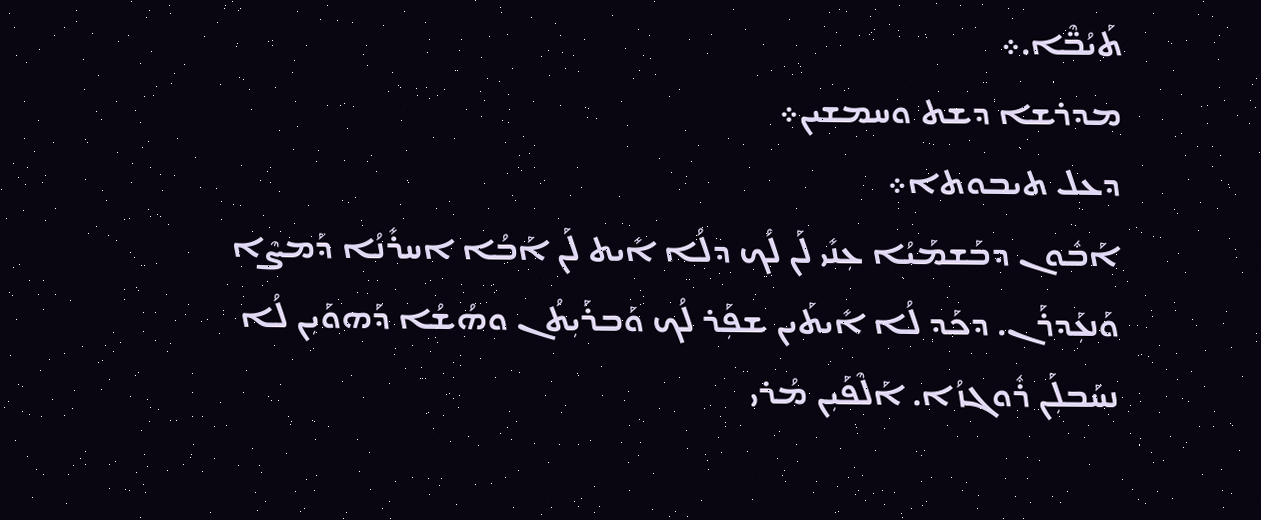ܬܰܝܳܒ̈ܶܐ.܀
ܡܕܪܫܐ ܕܫܬ ܘܚܡܫܝܢ܀
ܕܥܠ ܬܝܒܘܬܐ܀
ܐܰܒܽܘܢ ܕܒܰܫܡܰܝܳܐ ܥܼܢܺܝ ܠܰܢ ܠܳܟ ܕܠܳܐ ܐܺܝܬ ܠܰܢ ܐܰܒܳܐ ܐܚܪܺܢܳܐ ܕܰܡܨܶܐ ܘܰܢܥܼܰܕܪܰܢ. ܕܟܰܕ ܠܳܐ ܐܺܝܬܰܝܢ ܫܦܼܰܪ ܠܳܟ ܘܰܒܪܰܝܼܬܳܢ ܘܗܳܫܳܐ ܕܰܗܘܰܝܼܢ ܠܳܐ ܢܚܰܒܠܼܰܢ ܪܽܘܓܙܳܐ. ܐܰܠܶܦܰܝܼܢ ܡܳܪܝ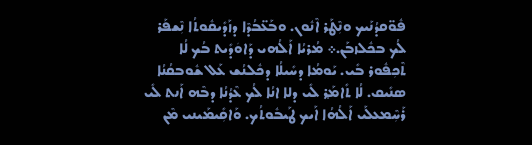ܦܽܘ̈ܩܕܳܢܰܝܟ ܘܢܼܶܛܰܪ ܐܶܢܽܘܢ. ܘܒܰܥ̈ܒܳܕܶܐ ܕܙܰܕܺܝܩܽܘܬܳܐ ܢܼܶܫܦܰܪ ܠܳܟ ܒܟܽܠܙܒܰܢ.܀ ܡܳܪܝܳܐ ܐܰܠܳܗܝ ܕܰܐܘܿܕܺܝܬ ܒܳܟ ܠܳܐ ܬܶܟܼܦܽܘܪ ܒܺܝ. ܝܰܘܡܳܐ ܕܚܺܝܠܳܐ ܕܟܽܠܢܳܫ ܥܰܠ ܫܽܘܒܩܳܢܳܐ ܣܢܺܝܩ. ܠܳܐ ܬܺܐܡ݂ܰܪ ܠܺܝ ܕܠܐ ܐܢܳܐ ܠܳܟ ܥܶܕܳܢܳܐ ܕܒܶܗ ܐܰܢܬ ܠܺܝ ܪܰܚܼܶܡܥܠܰܝ ܐܰܠܳܗܳܐ ܐܰܝܟ ܛܰܝܒܽܘܬܳܟ. ܘܰܐܩܼܺܝܡܰܝܢܝ ܡܶܢ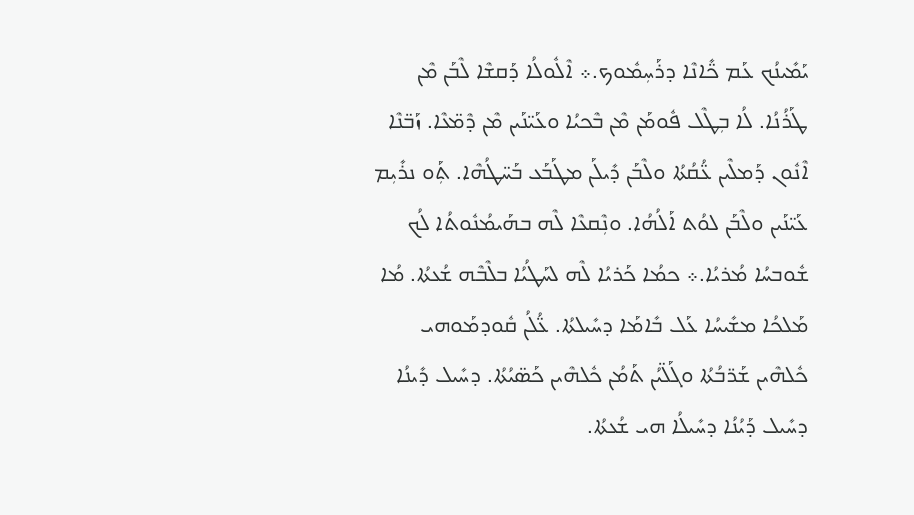ܝܰܡܺܝܢܳܟ ܥܰܡ ܟ̈ܺܐܢܶܐ ܕܪܰܚܼܡܽܘܟ.܀ ܐܶܠܽܘܠܳܐ ܕܰܩܫܶܐ ܠܶܒܰܢ ܡܶܢ ܛܰܪܳܢܳܐ. ܠܳܐ ܒܼܛܶܠ ܦܽܘܡܰܢ ܡܶܢ ܒܶܟܝܳܐ ܘܥܰܝ̈ܢܰܝܢ ܡܶܢ ܕܶܡ̈ܥܶܐ. ܙܰܒ̈ܢܶܐ ܐܶܢܽܘܢ ܕܰܡܠܶܝܢ ܥ̈ܳܩܳܬܳܐ ܘܠܶܒܰܢ ܕܺܝܠܰܢ ܡܛܰܒܰܥ ܒܰܚ̈ܛܳܗܶܐ. ܬܼܰܘ ܢܪܺܝܼܡ ܥܰܝ̈ܢܰܝܢ ܘܠܶܒܰܢ ܠܘܳܬ ܐܰܠܳܗܳܐ. ܘܢܼܶܩܥܶܐ ܠܶܗ ܒܗܰܝܡܳܢܽܘܬܳܐ ܠܳܟ ܫܽܘܒܚܳܐ ܡܳܪܝܳܐ.܀ ܟܡܳܐ ܟܰܪܝܳܐ ܠܶܗ ܠܚܰܛܳܝܳܐ ܒܠܶܒܶܗ ܫܳܥܬܳܐ. ܡܳܐ ܡܰܠܟܳܐ ܡܫܺܝܚܳܐ ܥܰܠ ܒܺܐܡܰܐ ܕܚܺܝܠܬܳܐ. ܥ̈ܳܠܳܢ ܩܽܘܕܡܰܘܗܝ ܟܽܠܗܶܝܢ ܫܰܪ̈ܒܳܬܳܐ ܘܓܰܠ̈ܝܳܢ ܬܰܡܳܢ ܟܽܠܗܶܝܢ ܟܰܣ̈ܝܳܬܳܐ. ܕܚܺܝܠ ܕܺܝܢܳܐ ܕܚܺܝܠ ܕܰܝܳܢܳܐ ܕܚܺܝܠܳܐ ܗܝ ܫܳܥܬܳܐ.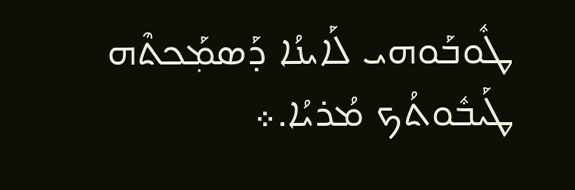ܛܽܘܒܰܘܗܝ ܠܰܐܝܢܳܐ ܕܰܣܡ݂ܰܟܬܶܗ ܛܰܝܒܽܘܬܳܟ ܡܳܪܝܳܐ.܀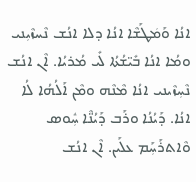ܐܢܳܐ ܘܰܡܿܛܰܫܶܐ ܐܢܳܐ ܕܠܐ ܐܢܳܫ ܢܶܚܙܶܝܼܢܝ ܘܡܳܐ ܐܢܳܐ ܒܺܝ̈ܫܳܬܳܐ ܠܺܝ ܡܳܪܝܳܐ. ܐܶܢ ܐܢܳܫ ܢܶܚܼܙܶܝܢܝ ܐܢܳܐ ܡܶܢܶܗ ܘܡܶܢ ܐܰܠܳܗܳܐ ܠܳܐ ܐܢܳܐ. ܕܰܝܳܢܳܐ ܘܪܰܒ ܕܰܝܳܢ̈ܶܐ ܚܼܽܘܣ ܘܶܐܬܪܰܚܼܰܡ ܥܠܰܝܢ. ܐܶܢ ܐܢܳܫ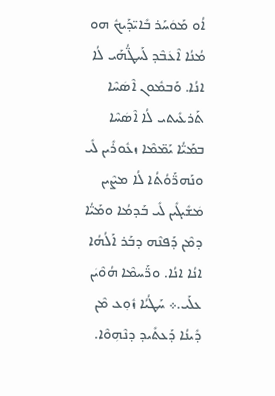ܐܳܘ ܡܰܘܿܚܰܪ ܒܺܐܝ̈ܕܰܝܟܽ ܗܘ ܡܳܢܳܐ ܐܶܥܿܒܶܕ ܠܰܚܛ̈ܳܗܰܝ ܠܳܐ ܐܢܳܐ. ܘܰܒܡܽܘܢ ܐܶܣܿܚܶܐ ܬܰܪܥܺܝܬܝ ܠܳܐ ܐܶܣܿܚܶܐ ܒܡܰܝ̈ܳܐ ܝܰܡ̈ܡܶܐ ܙܥܽܘܪܺܝܢ ܠܺܝ ܘܢܰܗܪ̈ܰܘܳܬܳܐ ܠܳܐ ܡܨܶܝܢ ܡܿܫܺܝܓܺܝܢ ܠܺܝ ܒܰܕܡܳܐ ܘܡܰܝ̈ܳܐ ܕܡܶܢ ܕܰܦܢܶܗ ܕܒܰܪ ܐܰܠܳܗܳܐ ܐܢܳܐ ܐܢܳܐ. ܘܪ̈ܰܚܡܶܐ ܗܳܘܶܝܿܢ ܥܠܰܝ.܀ ܚܰܛܳܝܳܐ ܙܽܘ݂ܥ ܡܶܢ ܕܺܝܢܳܐ ܕܰܥܬܺܝܕ ܕܢܶܗܼܘܶܐ.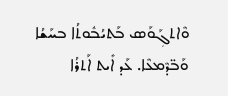ܘܶܐܬܓܼܰܘܰܣ ܒܰܬܝܳܒܽܘܬܳܐ ܒܚܰܫܳܐ ܘܰܒ̈ܕܶܡܥܶܐ. ܥܰܕ ܐܺܝܬ ܐܰܬܪܳܐ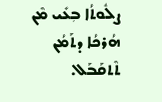ܨܠܽܘܬܳܐ ܒܼܥܺܝ ܡܶܢ ܗܳܪܟܳܐ ܕܬܰܡܳܢ ܬܶܬܩܰܒܰܠ.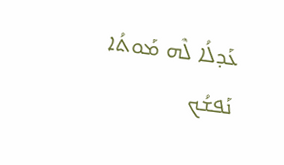ܥܰܕܠܳܐ ܠܶܗ ܡܰܘܬܳܐ ܢܰܦܫܳܟ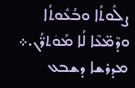ܨܠܽܘܬܳܐ ܘܒܳܥܽܘܬܳܐ ܘܕܶܡ̈ܥܶܐ ܠܳܐ ܡܰܘܿܬܪ̈ܳܢ.܀
ܡܕܪܫܐ ܕܫܒܥ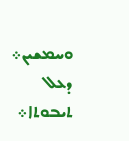ܘܚܡܫܝܢ܀
ܕܥܠ ܬܝܒܘܬܐ܀